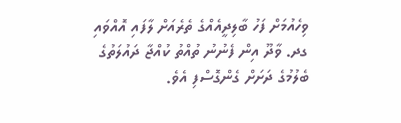ވިހެއުމަށް ފަހު ބާލިދީއެއްގެ ތެރެއަށް ލާފައި އޮއްވައި ގދ. ވާދޫ އިން ފެނުނު ތުއްތު ކުއްޖާ ދައުލަތުގެ ބެލުމުގެ ދަށަށް ގެންގޮސްފި އެވެ.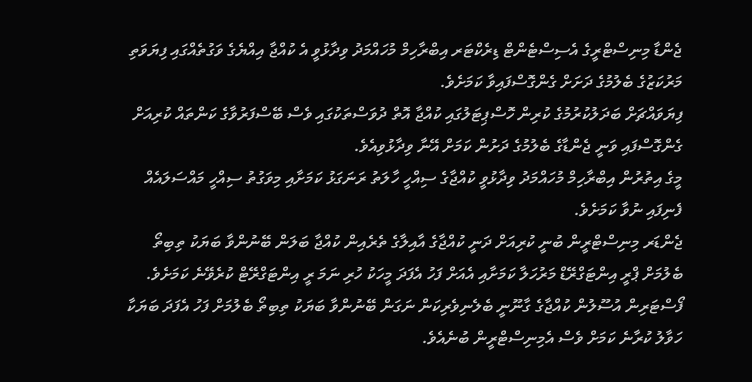ޖެންޑާ މިނިސްޓްރީގެ އެސިސްޓެންޓް ޑިރެކްޓަރ އިބްރާހިމް މުހައްމަދު ވިދާޅުވީ އެ ކުއްޖާ އިއްޔެގެ ވަގުތެއްގައި ފިޔަވަތި މަރުކަޒުގެ ބެލުމުގެ ދަށަށް ގެންގޮސްފައިވާ ކަމަށެވެ.
ފިޔަވައްޗަށް ބަދަލުކުރުމުގެ ކުރިން ހޮސްޕިޓަލުގައި ކުއްޖާ އޮތް ދުވަސްތަކުގައި ވެސް ބޭސްފަރުވާގެ ކަންތައް ކުރިއަށް ގެންގޮސްފައި ވަނީ ޖެންޑާގެ ބެލުމުގެ ދަށުން ކަމަށް އޭނާ ވިދާޅުވިއެވެ.
މީގެ އިތުރުން އިބްރާހިމް މުހައްމަދު ވިދާޅުވީ ކުއްޖާގެ ސިއްހީ ހާލަތު ރަނަގަޅު ކަމަށާއި މިވަގުތު ސިއްހީ މައްސަލައެއް ފެނިފައި ނުވާ ކަމަށެވެ.
ޖެންޑަރ މިނިސްޓްރީން ބުނީ ކުރިއަށް ދަނީ ކުއްޖާގެ އާއިލާގެ ތެރެއިން ކުއްޖާ ބަލަން ބޭނުންވާ ބަޔަކު ތިބިތޯ ބެލުމަށް ޕްރީ އިންޓަގްރޭޑް މަރުހަލާ ކަމަށާއި އެއަށް ފަހު އެފަދަ މީހަކު ހުރި ނަމަ ރީ އިންޓަގްރޭޓް ކުރެވޭނެ ކަމަށެވެ. ފޯސްޓަރިން އުސޫލުން ކުއްޖާގެ ގާނޫނީ ބެލެނިވެރިކަން ނަގަން ބޭނުންވާ ބަޔަކު ތިބިތޯ ބެލުމަށް ފަހު އެފަދަ ބަޔަކާ ހަވާލު ކުރާނެ ކަމަށް ވެސް އެމިނިސްޓްރީން ބުނެއެވެ.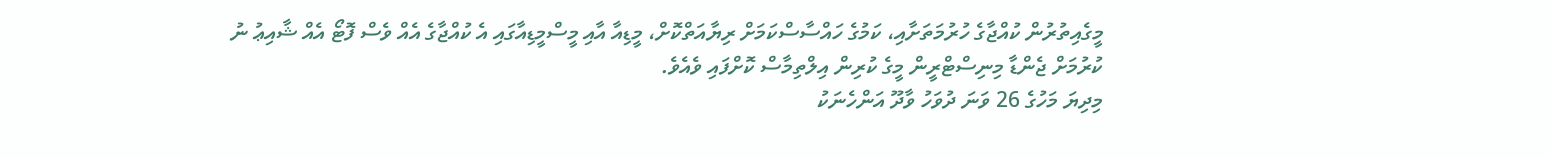މީގެއިތުރުން ކުއްޖާގެ ހުރުމަތަށާއި، ކަމުގެ ހައްސާސްކަމަށް ރިޔާއަތްކޮށް، މީޑިއާ އާއި މީސްމީޑިއާގައި އެ ކުއްޖާގެ އެއް ވެސް ފޮޓޯ އެއް ޝާއިޢު ނު ކުރުމަށް ޖެންޑާ މިނިސްޓްރީން މީގެ ކުރިން އިލްތިމާސް ކޮށްފައި ވެއެވެ.
މިދިޔަ މަހުގެ 26 ވަނަ ދުވަހު ވާދޫ އަންހެނަކު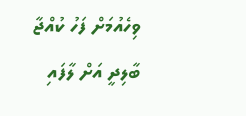ވިހެއުމަށް ފަހު ކުއްޖާ ބާލިދީ އަށް ލާފައި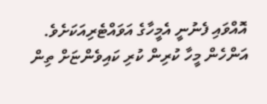އޮއްވައި ފެނުނީ އެމީހާގެ އަވައްޓެރިއަކަށެވެ. އަންހެން މީހާ ކުރިން ކުރި ކައިވެންޏަށް ތިން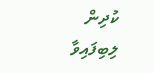ކުދިން ލިބިފައިވާ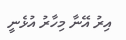އިރު އޭނާ މިހާރު އުޅެނީ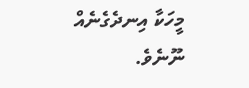މީހަކާ އިނދެގެނެއް ނޫނެވެ.